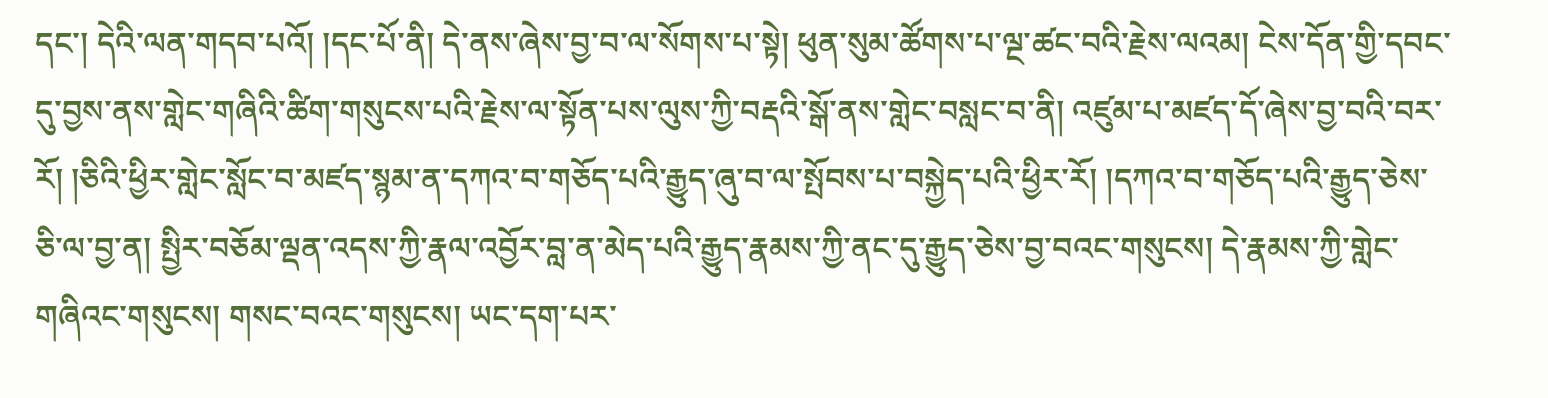དང་། དེའི་ལན་གདབ་པའོ། །དང་པོ་ནི། དེ་ནས་ཞེས་བྱ་བ་ལ་སོགས་པ་སྟེ། ཕུན་སུམ་ཚོགས་པ་ལྔ་ཚང་བའི་རྗེས་ལའམ། ངེས་དོན་གྱི་དབང་དུ་བྱས་ནས་གླེང་གཞིའི་ཚིག་གསུངས་པའི་རྗེས་ལ་སྟོན་པས་ལུས་ཀྱི་བརྡའི་སྒོ་ནས་གླེང་བསླང་བ་ནི། འཛུམ་པ་མཛད་དོ་ཞེས་བྱ་བའི་བར་རོ། །ཅིའི་ཕྱིར་གླེང་སློང་བ་མཛད་སྙམ་ན་དཀའ་བ་གཅོད་པའི་རྒྱུད་ཞུ་བ་ལ་སྤོབས་པ་བསྐྱེད་པའི་ཕྱིར་རོ། །དཀའ་བ་གཅོད་པའི་རྒྱུད་ཅེས་ཅི་ལ་བྱ་ན། སྤྱིར་བཅོམ་ལྡན་འདས་ཀྱི་རྣལ་འབྱོར་བླ་ན་མེད་པའི་རྒྱུད་རྣམས་ཀྱི་ནང་དུ་རྒྱུད་ཅེས་བྱ་བའང་གསུངས། དེ་རྣམས་ཀྱི་གླེང་གཞིའང་གསུངས། གསང་བའང་གསུངས། ཡང་དག་པར་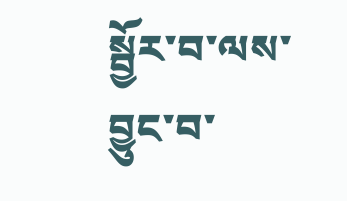སྦྱོར་བ་ལས་བྱུང་བ་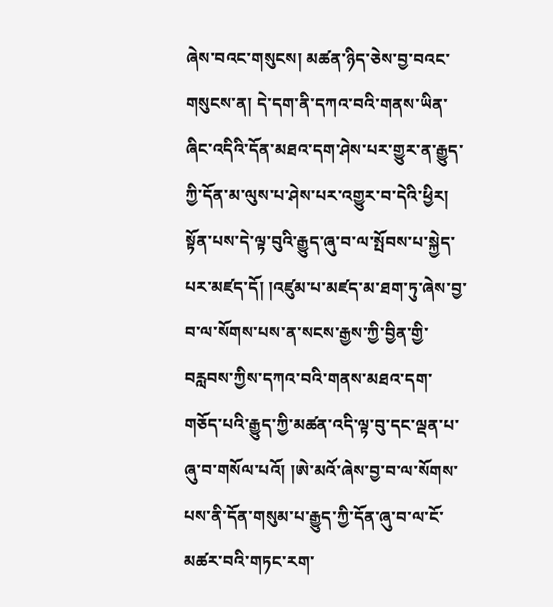ཞེས་བའང་གསུངས། མཚན་ཉིད་ཅེས་བྱ་བའང་གསུངས་ན། དེ་དག་ནི་དཀའ་བའི་གནས་ཡིན་ཞིང་འདིའི་དོན་མཐའ་དག་ཤེས་པར་གྱུར་ན་རྒྱུད་ཀྱི་དོན་མ་ལུས་པ་ཤེས་པར་འགྱུར་བ་དེའི་ཕྱིར། སྟོན་པས་དེ་ལྟ་བུའི་རྒྱུད་ཞུ་བ་ལ་སྤོབས་པ་སྐྱེད་པར་མཛད་དོ། །འཛུམ་པ་མཛད་མ་ཐག་ཏུ་ཞེས་བྱ་བ་ལ་སོགས་པས་ན་སངས་རྒྱས་ཀྱི་བྱིན་གྱི་བརླབས་ཀྱིས་དཀའ་བའི་གནས་མཐའ་དག་གཅོད་པའི་རྒྱུད་ཀྱི་མཚན་འདི་ལྟ་བུ་དང་ལྡན་པ་ཞུ་བ་གསོལ་པའོ། །ཨེ་མའོ་ཞེས་བྱ་བ་ལ་སོགས་པས་ནི་དོན་གསུམ་པ་རྒྱུད་ཀྱི་དོན་ཞུ་བ་ལ་ངོ་མཚར་བའི་གཏང་རག་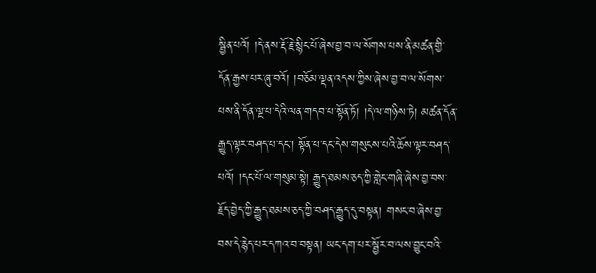སྦྱིན་པའོ། །དེ་ནས་རྡོ་རྗེ་སྙིང་པོ་ཞེས་བྱ་བ་ལ་སོགས་པས་ནི་མཚན་གྱི་དོན་རྒྱས་པར་ཞུ་བའོ། །བཅོམ་ལྡན་འདས་ཀྱིས་ཞེས་བྱ་བ་ལ་སོགས་པས་ནི་དོན་ལྔ་པ་དེའི་ལན་གདབ་པ་སྟོན་ཏོ། །དེ་ལ་གཉིས་ཏེ། མཚན་དོན་རྒྱུད་ལྟར་བཤད་པ་དང་། སྟོན་པ་དང་དེས་གསུངས་པའི་ཆོས་ལྟར་བཤད་པའོ། །དང་པོ་ལ་གསུམ་སྟེ། རྒྱུད་ཐམས་ཅད་ཀྱི་གླེང་གཞི་ཞེས་བྱ་བས་རྗོད་བྱེད་ཀྱི་རྒྱུད་ཐམས་ཅད་ཀྱི་བཤད་རྒྱུད་དུ་བསྟན། གསང་བ་ཞེས་བྱ་བས་དེ་རྙེད་པར་དཀའ་བ་བསྟན། ཡང་དག་པར་སྦྱོར་བ་ལས་བྱུང་བའི་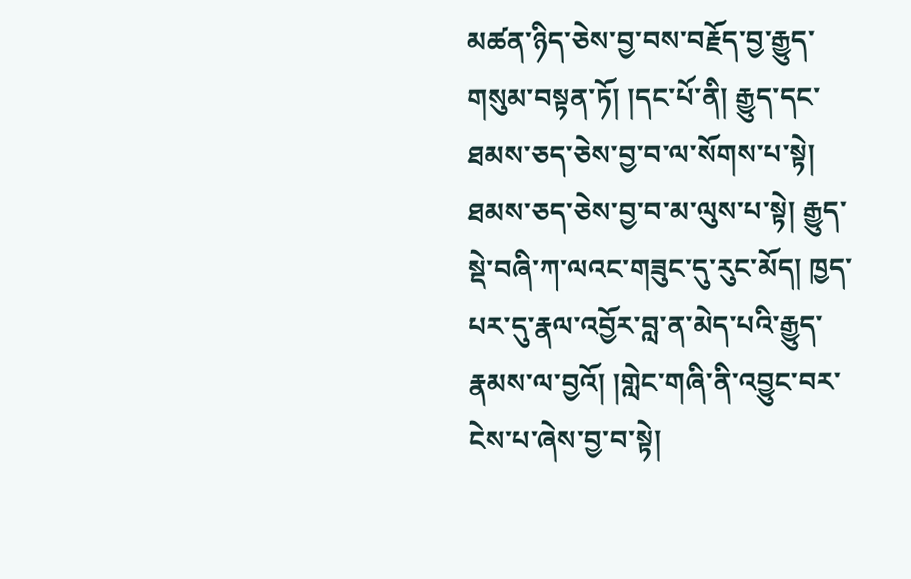མཚན་ཉིད་ཅེས་བྱ་བས་བརྗོད་བྱ་རྒྱུད་གསུམ་བསྟན་ཏོ། །དང་པོ་ནི། རྒྱུད་དང་ཐམས་ཅད་ཅེས་བྱ་བ་ལ་སོགས་པ་སྟེ། ཐམས་ཅད་ཅེས་བྱ་བ་མ་ལུས་པ་སྟེ། རྒྱུད་སྡེ་བཞི་ཀ་ལའང་གཟུང་དུ་རུང་མོད། ཁྱད་པར་དུ་རྣལ་འབྱོར་བླ་ན་མེད་པའི་རྒྱུད་རྣམས་ལ་བྱའོ། །གླེང་གཞི་ནི་འབྱུང་བར་ངེས་པ་ཞེས་བྱ་བ་སྟེ།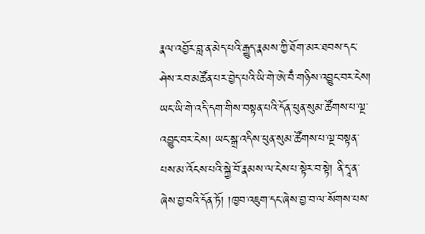རྣལ་འབྱོར་བླ་ན་མེད་པའི་རྒྱུད་རྣམས་ཀྱི་ཐོག་མར་ཐབས་དང་ཤེས་རབ་མཚོན་པར་བྱེད་པའི་ཡི་གེ་ཨེ་བྃ་གཉིས་འབྱུང་བར་ངེས། ཡང་ཡི་གེ་འདི་དག་གིས་བསྟན་པའི་དོན་ཕུན་སུམ་ཚོགས་པ་ལྔ་འབྱུང་བར་ངེས། ཡང་སྒྲ་འདིས་ཕུན་སུམ་ཚོགས་པ་ལྔ་བསྟན་པས་མ་འོངས་པའི་སྐྱེ་བོ་རྣམས་ལ་ངེས་པ་སྟེར་བ་སྟེ། ནི་དཱ་ན་ཞེས་བྱ་བའི་དོན་ཏོ། །ཁྱབ་འཇུག་དང་ཞེས་བྱ་བ་ལ་སོགས་པས་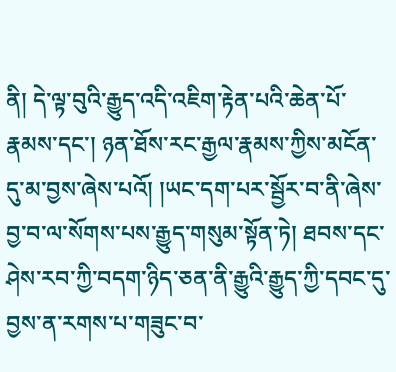ནི། དེ་ལྟ་བུའི་རྒྱུད་འདི་འཇིག་རྟེན་པའི་ཆེན་པོ་རྣམས་དང་། ཉན་ཐོས་རང་རྒྱལ་རྣམས་ཀྱིས་མངོན་དུ་མ་བྱས་ཞེས་པའོ། །ཡང་དག་པར་སྦྱོར་བ་ནི་ཞེས་བྱ་བ་ལ་སོགས་པས་རྒྱུད་གསུམ་སྟོན་ཏེ། ཐབས་དང་ཤེས་རབ་ཀྱི་བདག་ཉིད་ཅན་ནི་རྒྱུའི་རྒྱུད་ཀྱི་དབང་དུ་བྱས་ན་རགས་པ་གཟུང་བ་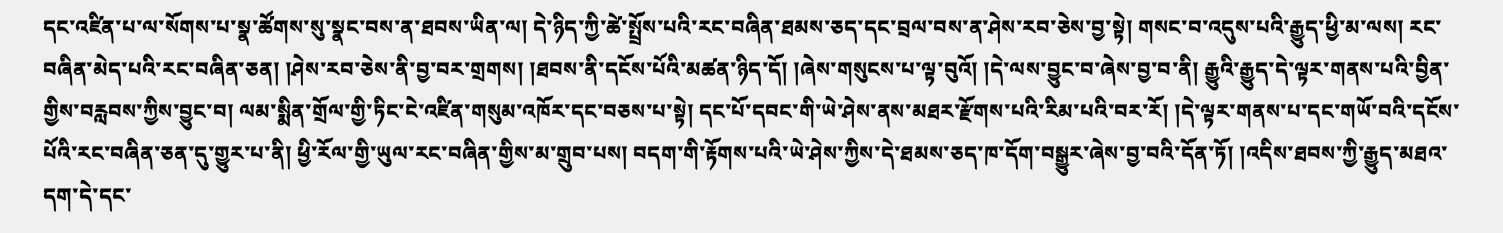དང་འཛིན་པ་ལ་སོགས་པ་སྣ་ཚོགས་སུ་སྣང་བས་ན་ཐབས་ཡིན་ལ། དེ་ཉིད་ཀྱི་ཚེ་སྤྲོས་པའི་རང་བཞིན་ཐམས་ཅད་དང་བྲལ་བས་ན་ཤེས་རབ་ཅེས་བྱ་སྟེ། གསང་བ་འདུས་པའི་རྒྱུད་ཕྱི་མ་ལས། རང་བཞིན་མེད་པའི་རང་བཞིན་ཅན། །ཤེས་རབ་ཅེས་ནི་བྱ་བར་གྲགས། །ཐབས་ནི་དངོས་པོའི་མཚན་ཉིད་དོ། །ཞེས་གསུངས་པ་ལྟ་བུའོ། །དེ་ལས་བྱུང་བ་ཞེས་བྱ་བ་ནི། རྒྱུའི་རྒྱུད་དེ་ལྟར་གནས་པའི་བྱིན་གྱིས་བརླབས་ཀྱིས་བྱུང་བ། ལམ་སྨིན་གྲོལ་གྱི་ཏིང་ངེ་འཛིན་གསུམ་འཁོར་དང་བཅས་པ་སྟེ། དང་པོ་དབང་གི་ཡེ་ཤེས་ནས་མཐར་རྫོགས་པའི་རིམ་པའི་བར་རོ། །དེ་ལྟར་གནས་པ་དང་གཡོ་བའི་དངོས་པོའི་རང་བཞིན་ཅན་དུ་གྱུར་པ་ནི། ཕྱི་རོལ་གྱི་ཡུལ་རང་བཞིན་གྱིས་མ་གྲུབ་པས། བདག་གི་རྟོགས་པའི་ཡེ་ཤེས་ཀྱིས་དེ་ཐམས་ཅད་ཁ་དོག་བསྒྱུར་ཞེས་བྱ་བའི་དོན་ཏོ། །འདིས་ཐབས་ཀྱི་རྒྱུད་མཐའ་དག་དེ་དང་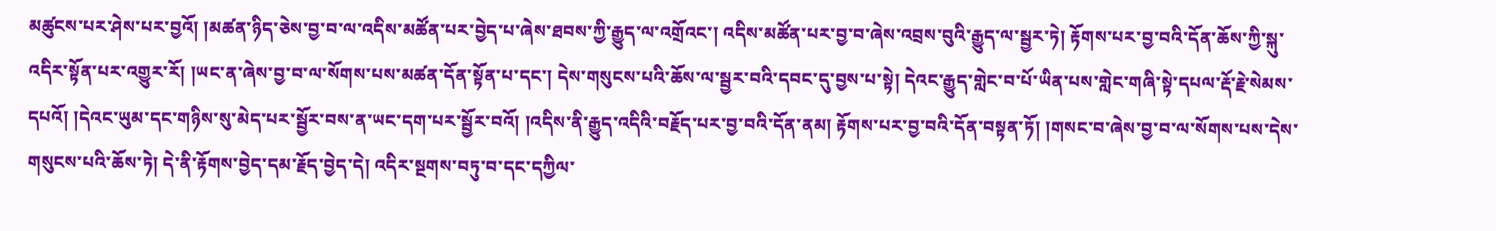མཚུངས་པར་ཤེས་པར་བྱའོ། །མཚན་ཉིད་ཅེས་བྱ་བ་ལ་འདིས་མཚོན་པར་བྱེད་པ་ཞེས་ཐབས་ཀྱི་རྒྱུད་ལ་འགྲོའང་། འདིས་མཚོན་པར་བྱ་བ་ཞེས་འབྲས་བུའི་རྒྱུད་ལ་སྦྱར་ཏེ། རྟོགས་པར་བྱ་བའི་དོན་ཆོས་ཀྱི་སྐུ་འདིར་སྟོན་པར་འགྱུར་རོ། །ཡང་ན་ཞེས་བྱ་བ་ལ་སོགས་པས་མཚན་དོན་སྟོན་པ་དང་། དེས་གསུངས་པའི་ཆོས་ལ་སྦྱར་བའི་དབང་དུ་བྱས་པ་སྟེ། དེའང་རྒྱུད་གླེང་བ་པོ་ཡིན་པས་གླེང་གཞི་སྟེ་དཔལ་རྡོ་རྗེ་སེམས་དཔའོ། །དེའང་ཡུམ་དང་གཉིས་སུ་མེད་པར་སྦྱོར་བས་ན་ཡང་དག་པར་སྦྱོར་བའོ། །འདིས་ནི་རྒྱུད་འདིའི་བརྗོད་པར་བྱ་བའི་དོན་ནམ། རྟོགས་པར་བྱ་བའི་དོན་བསྟན་ཏོ། །གསང་བ་ཞེས་བྱ་བ་ལ་སོགས་པས་དེས་གསུངས་པའི་ཆོས་ཏེ། དེ་ནི་རྟོགས་བྱེད་དམ་རྗོད་བྱེད་དེ། འདིར་སྔགས་བཏུ་བ་དང་དཀྱིལ་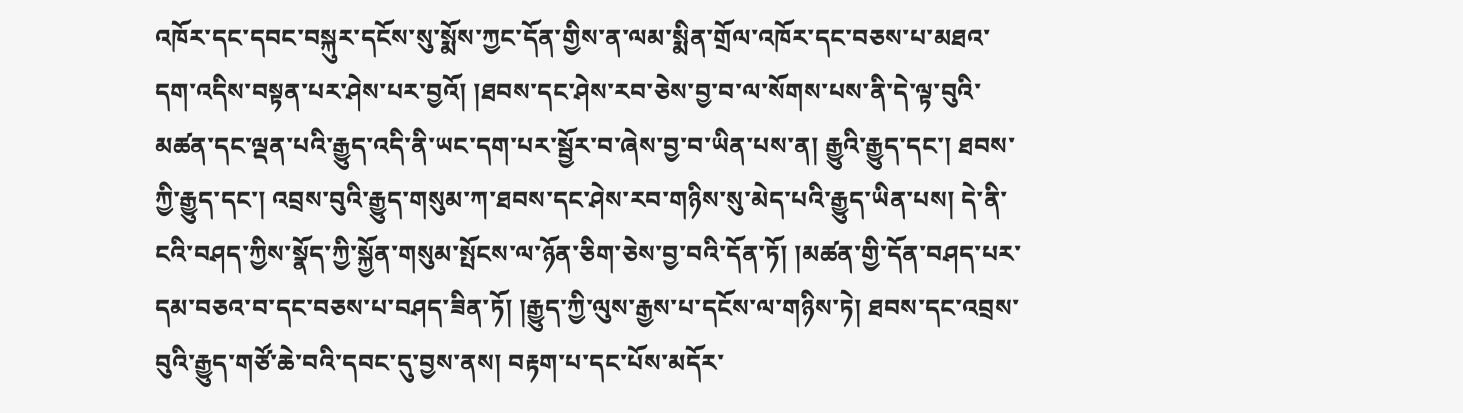འཁོར་དང་དབང་བསྐུར་དངོས་སུ་སྨོས་ཀྱང་དོན་གྱིས་ན་ལམ་སྨིན་གྲོལ་འཁོར་དང་བཅས་པ་མཐའ་དག་འདིས་བསྟན་པར་ཤེས་པར་བྱའོ། །ཐབས་དང་ཤེས་རབ་ཅེས་བྱ་བ་ལ་སོགས་པས་ནི་དེ་ལྟ་བུའི་མཚན་དང་ལྡན་པའི་རྒྱུད་འདི་ནི་ཡང་དག་པར་སྦྱོར་བ་ཞེས་བྱ་བ་ཡིན་པས་ན། རྒྱུའི་རྒྱུད་དང་། ཐབས་ཀྱི་རྒྱུད་དང་། འབྲས་བུའི་རྒྱུད་གསུམ་ཀ་ཐབས་དང་ཤེས་རབ་གཉིས་སུ་མེད་པའི་རྒྱུད་ཡིན་པས། དེ་ནི་ངའི་བཤད་ཀྱིས་སྣོད་ཀྱི་སྐྱོན་གསུམ་སྤོངས་ལ་ཉོན་ཅིག་ཅེས་བྱ་བའི་དོན་ཏོ། །མཚན་གྱི་དོན་བཤད་པར་དམ་བཅའ་བ་དང་བཅས་པ་བཤད་ཟིན་ཏོ། །རྒྱུད་ཀྱི་ལུས་རྒྱས་པ་དངོས་ལ་གཉིས་ཏེ། ཐབས་དང་འབྲས་བུའི་རྒྱུད་གཙོ་ཆེ་བའི་དབང་དུ་བྱས་ནས། བརྟག་པ་དང་པོས་མདོར་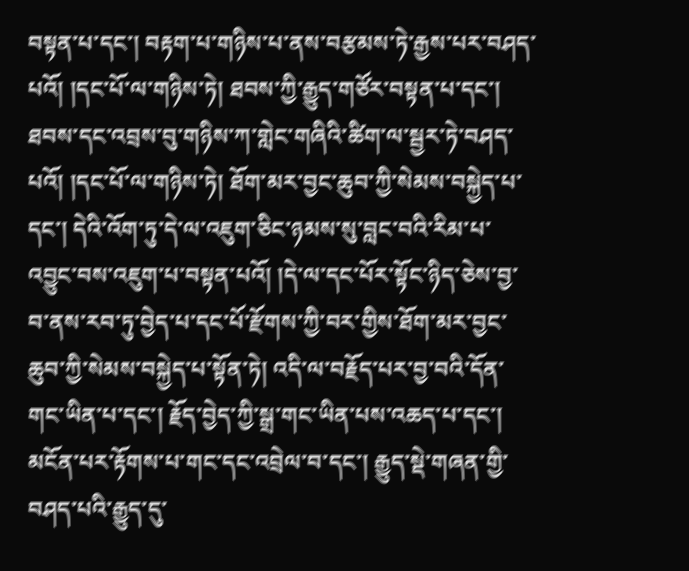བསྟན་པ་དང་། བརྟག་པ་གཉིས་པ་ནས་བརྩམས་ཏེ་རྒྱས་པར་བཤད་པའོ། །དང་པོ་ལ་གཉིས་ཏེ། ཐབས་ཀྱི་རྒྱུད་གཙོར་བསྟན་པ་དང་། ཐབས་དང་འབྲས་བུ་གཉིས་ཀ་གླེང་གཞིའི་ཚིག་ལ་སྦྱར་ཏེ་བཤད་པའོ། །དང་པོ་ལ་གཉིས་ཏེ། ཐོག་མར་བྱང་ཆུབ་ཀྱི་སེམས་བསྐྱེད་པ་དང་། དེའི་འོག་ཏུ་དེ་ལ་འཇུག་ཅིང་ཉམས་སུ་བླང་བའི་རིམ་པ་འབྱུང་བས་འཇུག་པ་བསྟན་པའོ། །དེ་ལ་དང་པོར་སྟོང་ཉིད་ཅེས་བྱ་བ་ནས་རབ་ཏུ་བྱེད་པ་དང་པོ་རྫོགས་ཀྱི་བར་གྱིས་ཐོག་མར་བྱང་ཆུབ་ཀྱི་སེམས་བསྐྱེད་པ་སྟོན་ཏེ། འདི་ལ་བརྗོད་པར་བྱ་བའི་དོན་གང་ཡིན་པ་དང་། རྗོད་བྱེད་ཀྱི་སྒྲ་གང་ཡིན་པས་འཆད་པ་དང་། མངོན་པར་རྟོགས་པ་གང་དང་འབྲེལ་བ་དང་། རྒྱུད་སྡེ་གཞན་གྱི་བཤད་པའི་རྒྱུད་དུ་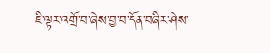ཇི་ལྟར་འགྲོ་བ་ཞེས་བྱ་བ་དོན་བཞིར་ཤེས་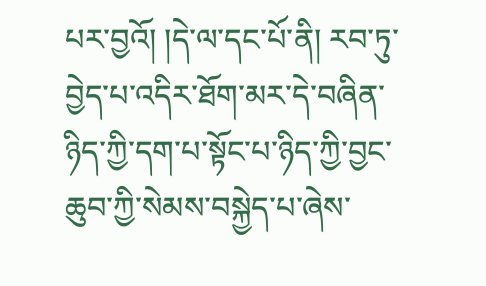པར་བྱའོ། །དེ་ལ་དང་པོ་ནི། རབ་ཏུ་བྱེད་པ་འདིར་ཐོག་མར་དེ་བཞིན་ཉིད་ཀྱི་དག་པ་སྟོང་པ་ཉིད་ཀྱི་བྱང་ཆུབ་ཀྱི་སེམས་བསྐྱེད་པ་ཞེས་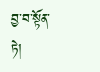བྱ་བ་སྟོན་ཏེ།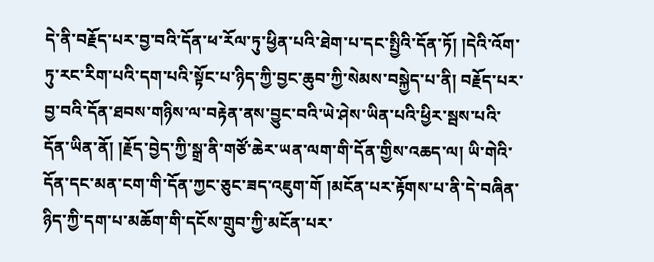དེ་ནི་བརྗོད་པར་བྱ་བའི་དོན་ཕ་རོལ་ཏུ་ཕྱིན་པའི་ཐེག་པ་དང་སྤྱིའི་དོན་ཏོ། །དེའི་འོག་ཏུ་རང་རིག་པའི་དག་པའི་སྟོང་པ་ཉིད་ཀྱི་བྱང་ཆུབ་ཀྱི་སེམས་བསྐྱེད་པ་ནི། བརྗོད་པར་བྱ་བའི་དོན་ཐབས་གཉིས་ལ་བརྟེན་ནས་བྱུང་བའི་ཡེ་ཤེས་ཡིན་པའི་ཕྱིར་སྦས་པའི་དོན་ཡིན་ནོ། །རྗོད་བྱེད་ཀྱི་སྒྲ་ནི་གཙོ་ཆེར་ཡན་ལག་གི་དོན་གྱིས་འཆད་ལ། ཡི་གེའི་དོན་དང་མན་ངག་གི་དོན་ཀྱང་ཅུང་ཟད་འཇུག་གོ །མངོན་པར་རྟོགས་པ་ནི་དེ་བཞིན་ཉིད་ཀྱི་དག་པ་མཆོག་གི་དངོས་གྲུབ་ཀྱི་མངོན་པར་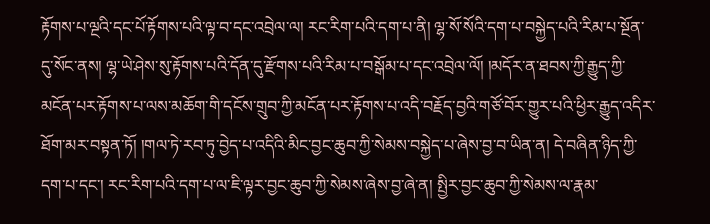རྟོགས་པ་ལྔའི་དང་པོ་རྟོགས་པའི་ལྟ་བ་དང་འབྲེལ་ལ། རང་རིག་པའི་དག་པ་ནི། ལྷ་སོ་སོའི་དག་པ་བསྐྱེད་པའི་རིམ་པ་སྔོན་དུ་སོང་ནས། ལྷ་ཡེ་ཤེས་སུ་རྟོགས་པའི་དོན་དུ་རྫོགས་པའི་རིམ་པ་བསྒོམ་པ་དང་འབྲེལ་ལོ། །མདོར་ན་ཐབས་ཀྱི་རྒྱུད་ཀྱི་མངོན་པར་རྟོགས་པ་ལས་མཆོག་གི་དངོས་གྲུབ་ཀྱི་མངོན་པར་རྟོགས་པ་འདི་བརྗོད་བྱའི་གཙོ་བོར་གྱུར་པའི་ཕྱིར་རྒྱུད་འདིར་ཐོག་མར་བསྟན་ཏོ། །གལ་ཏེ་རབ་ཏུ་བྱེད་པ་འདིའི་མིང་བྱང་ཆུབ་ཀྱི་སེམས་བསྐྱེད་པ་ཞེས་བྱ་བ་ཡིན་ན། དེ་བཞིན་ཉིད་ཀྱི་དག་པ་དང་། རང་རིག་པའི་དག་པ་ལ་ཇི་ལྟར་བྱང་ཆུབ་ཀྱི་སེམས་ཞེས་བྱ་ཞེ་ན། སྤྱིར་བྱང་ཆུབ་ཀྱི་སེམས་ལ་རྣམ་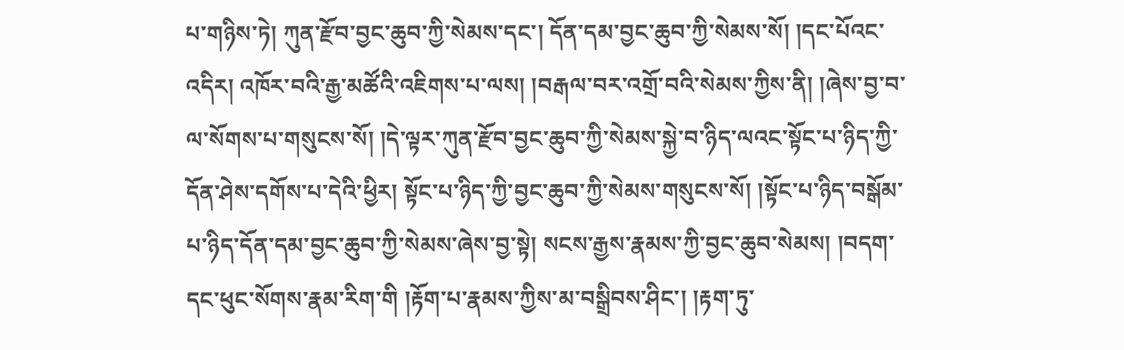པ་གཉིས་ཏེ། ཀུན་རྫོབ་བྱང་ཆུབ་ཀྱི་སེམས་དང་། དོན་དམ་བྱང་ཆུབ་ཀྱི་སེམས་སོ། །དང་པོའང་འདིར། འཁོར་བའི་རྒྱ་མཚོའི་འཇིགས་པ་ལས། །བརྒལ་བར་འགྲོ་བའི་སེམས་ཀྱིས་ནི། །ཞེས་བྱ་བ་ལ་སོགས་པ་གསུངས་སོ། །དེ་ལྟར་ཀུན་རྫོབ་བྱང་ཆུབ་ཀྱི་སེམས་སྐྱེ་བ་ཉིད་ལའང་སྟོང་པ་ཉིད་ཀྱི་དོན་ཤེས་དགོས་པ་དེའི་ཕྱིར། སྟོང་པ་ཉིད་ཀྱི་བྱང་ཆུབ་ཀྱི་སེམས་གསུངས་སོ། །སྟོང་པ་ཉིད་བསྒོམ་པ་ཉིད་དོན་དམ་བྱང་ཆུབ་ཀྱི་སེམས་ཞེས་བྱ་སྟེ། སངས་རྒྱས་རྣམས་ཀྱི་བྱང་ཆུབ་སེམས། །བདག་དང་ཕུང་སོགས་རྣམ་རིག་གི །རྟོག་པ་རྣམས་ཀྱིས་མ་བསྒྲིབས་ཤིང་། །རྟག་ཏུ་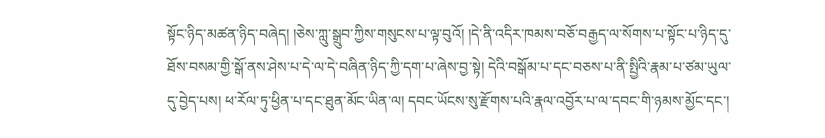སྟོང་ཉིད་མཚན་ཉིད་བཞེད། །ཅེས་ཀླུ་སྒྲུབ་ཀྱིས་གསུངས་པ་ལྟ་བུའོ། །དེ་ནི་འདིར་ཁམས་བཅོ་བརྒྱད་ལ་སོགས་པ་སྟོང་པ་ཉིད་དུ་ཐོས་བསམ་གྱི་སྒོ་ནས་ཤེས་པ་དེ་ལ་དེ་བཞིན་ཉིད་ཀྱི་དག་པ་ཞེས་བྱ་སྟེ། དེའི་བསྒོམ་པ་དང་བཅས་པ་ནི་སྤྱིའི་རྣམ་པ་ཙམ་ཡུལ་དུ་བྱེད་པས། ཕ་རོལ་ཏུ་ཕྱིན་པ་དང་ཐུན་མོང་ཡིན་ལ། དབང་ཡོངས་སུ་རྫོགས་པའི་རྣལ་འབྱོར་པ་ལ་དབང་གི་ཉམས་མྱོང་དང་།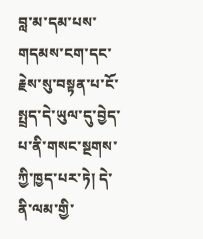བླ་མ་དམ་པས་གདམས་ངག་དང་རྗེས་སུ་བསྟན་པ་ངོ་སྤྲད་དེ་ཡུལ་དུ་བྱེད་པ་ནི་གསང་སྔགས་ཀྱི་ཁྱད་པར་ཏེ། དེ་ནི་ལམ་གྱི་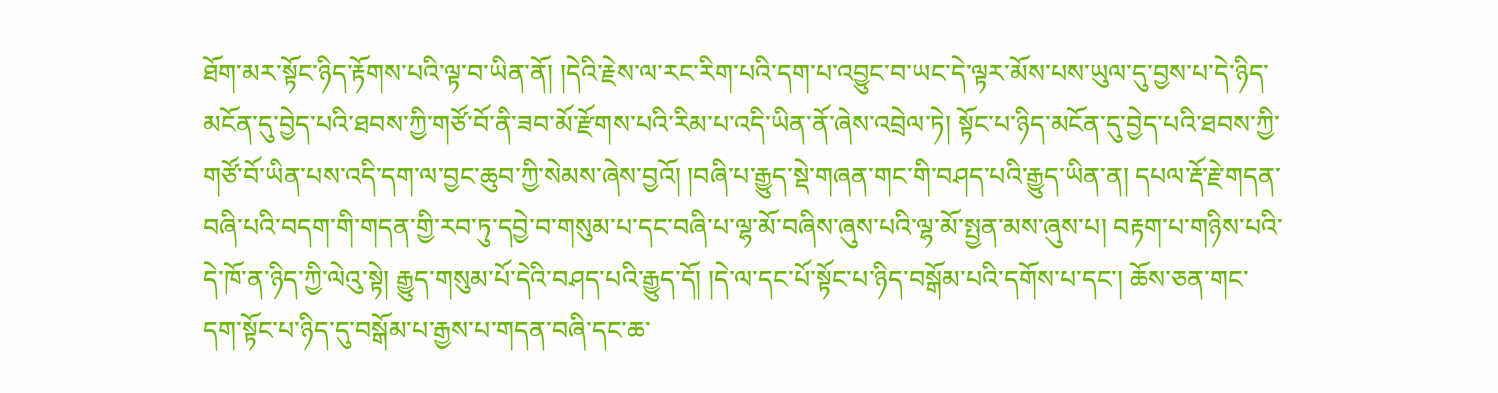ཐོག་མར་སྟོང་ཉིད་རྟོགས་པའི་ལྟ་བ་ཡིན་ནོ། །དེའི་རྗེས་ལ་རང་རིག་པའི་དག་པ་འབྱུང་བ་ཡང་དེ་ལྟར་མོས་པས་ཡུལ་དུ་བྱས་པ་དེ་ཉིད་མངོན་དུ་བྱེད་པའི་ཐབས་ཀྱི་གཙོ་བོ་ནི་ཟབ་མོ་རྫོགས་པའི་རིམ་པ་འདི་ཡིན་ནོ་ཞེས་འབྲེལ་ཏེ། སྟོང་པ་ཉིད་མངོན་དུ་བྱེད་པའི་ཐབས་ཀྱི་གཙོ་བོ་ཡིན་པས་འདི་དག་ལ་བྱང་ཆུབ་ཀྱི་སེམས་ཞེས་བྱའོ། །བཞི་པ་རྒྱུད་སྡེ་གཞན་གང་གི་བཤད་པའི་རྒྱུད་ཡིན་ན། དཔལ་རྡོ་རྗེ་གདན་བཞི་པའི་བདག་གི་གདན་གྱི་རབ་ཏུ་དབྱེ་བ་གསུམ་པ་དང་བཞི་པ་ལྷ་མོ་བཞིས་ཞུས་པའི་ལྷ་མོ་སྤྱན་མས་ཞུས་པ། བརྟག་པ་གཉིས་པའི་དེ་ཁོ་ན་ཉིད་ཀྱི་ལེའུ་སྟེ། རྒྱུད་གསུམ་པོ་དེའི་བཤད་པའི་རྒྱུད་དོ། །དེ་ལ་དང་པོ་སྟོང་པ་ཉིད་བསྒོམ་པའི་དགོས་པ་དང་། ཆོས་ཅན་གང་དག་སྟོང་པ་ཉིད་དུ་བསྒོམ་པ་རྒྱས་པ་གདན་བཞི་དང་ཆ་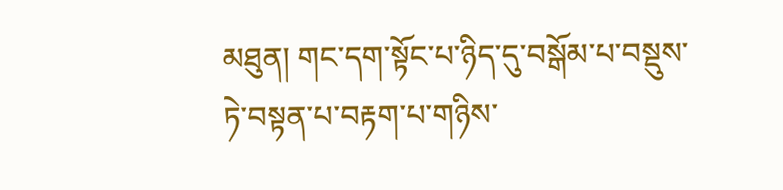མཐུན། གང་དག་སྟོང་པ་ཉིད་དུ་བསྒོམ་པ་བསྡུས་ཏེ་བསྟན་པ་བརྟག་པ་གཉིས་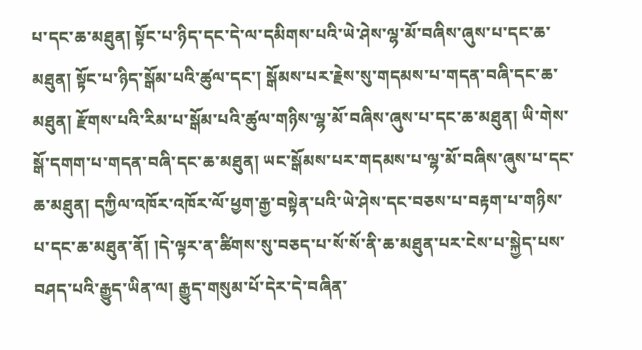པ་དང་ཆ་མཐུན། སྟོང་པ་ཉིད་དང་དེ་ལ་དམིགས་པའི་ཡེ་ཤེས་ལྷ་མོ་བཞིས་ཞུས་པ་དང་ཆ་མཐུན། སྟོང་པ་ཉིད་སྒོམ་པའི་ཚུལ་དང་། སྒོམས་པར་རྗེས་སུ་གདམས་པ་གདན་བཞི་དང་ཆ་མཐུན། རྫོགས་པའི་རིམ་པ་སྒོམ་པའི་ཚུལ་གཉིས་ལྷ་མོ་བཞིས་ཞུས་པ་དང་ཆ་མཐུན། ཡི་གེས་སྒོ་དགག་པ་གདན་བཞི་དང་ཆ་མཐུན། ཡང་སྒོམས་པར་གདམས་པ་ལྷ་མོ་བཞིས་ཞུས་པ་དང་ཆ་མཐུན། དཀྱིལ་འཁོར་འཁོར་ལོ་ཕྱག་རྒྱ་བསྟེན་པའི་ཡེ་ཤེས་དང་བཅས་པ་བརྟག་པ་གཉིས་པ་དང་ཆ་མཐུན་ནོ། །དེ་ལྟར་ན་ཚིགས་སུ་བཅད་པ་སོ་སོ་ནི་ཆ་མཐུན་པར་ངེས་པ་སྐྱེད་པས་བཤད་པའི་རྒྱུད་ཡིན་ལ། རྒྱུད་གསུམ་པོ་དེར་དེ་བཞིན་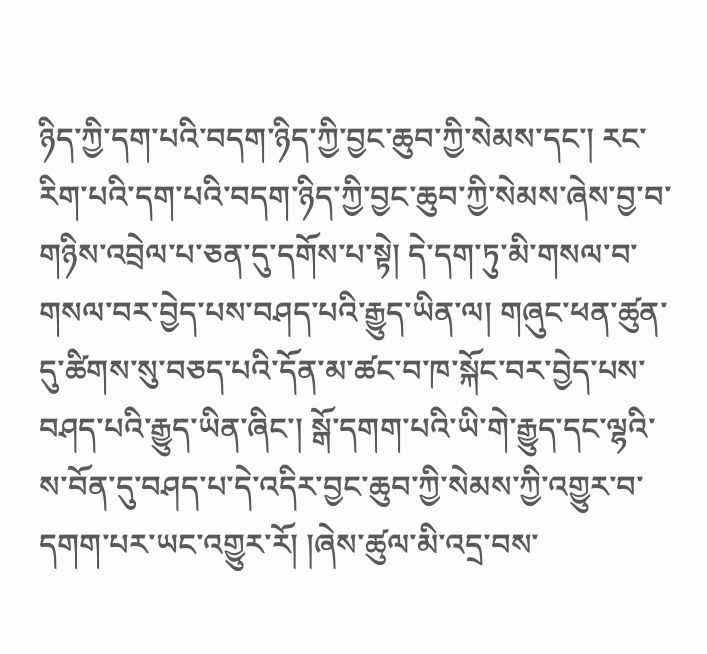ཉིད་ཀྱི་དག་པའི་བདག་ཉིད་ཀྱི་བྱང་ཆུབ་ཀྱི་སེམས་དང་། རང་རིག་པའི་དག་པའི་བདག་ཉིད་ཀྱི་བྱང་ཆུབ་ཀྱི་སེམས་ཞེས་བྱ་བ་གཉིས་འབྲེལ་པ་ཅན་དུ་དགོས་པ་སྟེ། དེ་དག་ཏུ་མི་གསལ་བ་གསལ་བར་བྱེད་པས་བཤད་པའི་རྒྱུད་ཡིན་ལ། གཞུང་ཕན་ཚུན་དུ་ཚིགས་སུ་བཅད་པའི་དོན་མ་ཚང་བ་ཁ་སྐོང་བར་བྱེད་པས་བཤད་པའི་རྒྱུད་ཡིན་ཞིང་། སྒོ་དགག་པའི་ཡི་གེ་རྒྱུད་དང་ལྷའི་ས་བོན་དུ་བཤད་པ་དེ་འདིར་བྱང་ཆུབ་ཀྱི་སེམས་ཀྱི་འགྱུར་བ་དགག་པར་ཡང་འགྱུར་རོ། །ཞེས་ཚུལ་མི་འདྲ་བས་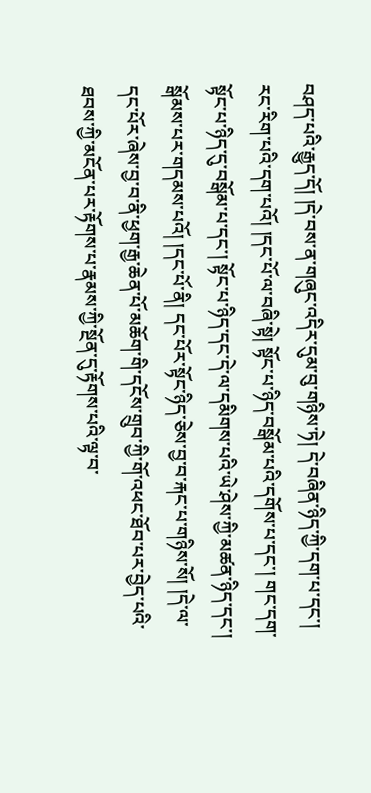བཤད་པའི་རྒྱུད་དོ། །དེ་བས་ན་གཞུང་འདིར་དུམ་བུ་གཉིས་ཏེ། དེ་བཞིན་ཉིད་ཀྱི་དག་པ་དང་། རང་རིག་པའི་དག་པའོ། །དང་པོ་ལ་བཞི་སྟེ། སྟོང་པ་ཉིད་བསྒོམ་པའི་དགོས་པ་དང་། གང་དག་སྟོང་པ་ཉིད་དུ་བསྒོམ་པ་དང་། སྟོང་པ་ཉིད་དང་དེ་ལ་དམིགས་པའི་ཡེ་ཤེས་ཀྱི་མཚན་ཉིད་དང་། སྒོམས་པར་གདམས་པའོ། །དང་པོ་ནི། དང་པོར་སྟོང་ཉིད་ཅེས་བྱ་བ་རྐང་པ་གཉིས་སོ། །དེ་ལ་དང་པོར་ཞེས་བྱ་བ་ནི་ཕྱག་རྒྱ་ཆེན་པོ་མཆོག་གི་དངོས་གྲུབ་ཀྱི་གོ་འཕང་ཐོབ་པར་བྱེད་པའི་ཐབས་ཀྱི་མངོན་པར་རྟོགས་པ་རྣམས་ཀྱི་སྔོན་དུ་རྟོགས་པའི་ལྟ་བ་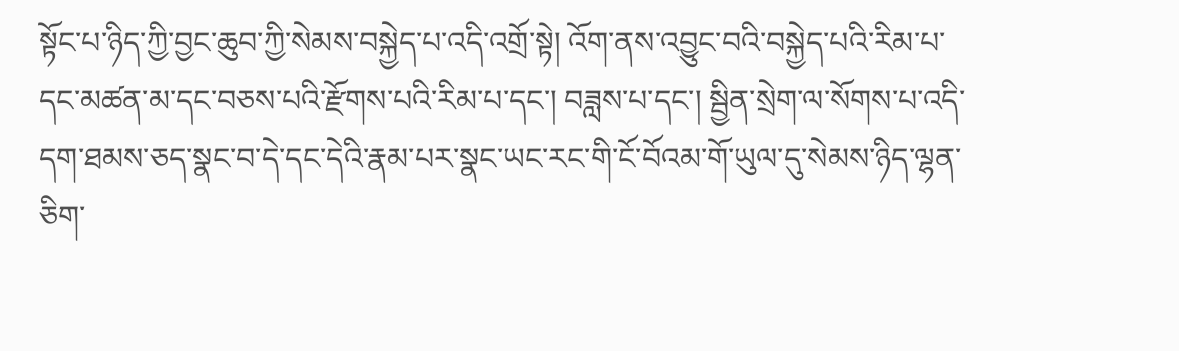སྟོང་པ་ཉིད་ཀྱི་བྱང་ཆུབ་ཀྱི་སེམས་བསྐྱེད་པ་འདི་འགྲོ་སྟེ། འོག་ནས་འབྱུང་བའི་བསྐྱེད་པའི་རིམ་པ་དང་མཚན་མ་དང་བཅས་པའི་རྫོགས་པའི་རིམ་པ་དང་། བཟླས་པ་དང་། སྦྱིན་སྲེག་ལ་སོགས་པ་འདི་དག་ཐམས་ཅད་སྣང་བ་དེ་དང་དེའི་རྣམ་པར་སྣང་ཡང་རང་གི་ངོ་བོའམ་གོ་ཡུལ་དུ་སེམས་ཉིད་ལྷན་ཅིག་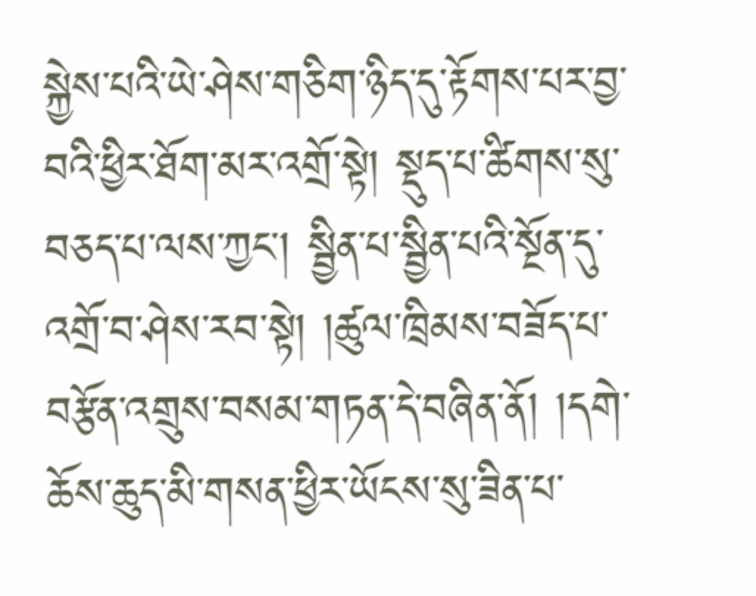སྐྱེས་པའི་ཡེ་ཤེས་གཅིག་ཉིད་དུ་རྟོགས་པར་བྱ་བའི་ཕྱིར་ཐོག་མར་འགྲོ་སྟེ། སྡུད་པ་ཚིགས་སུ་བཅད་པ་ལས་ཀྱང་། སྦྱིན་པ་སྦྱིན་པའི་སྔོན་དུ་འགྲོ་བ་ཤེས་རབ་སྟེ། །ཚུལ་ཁྲིམས་བཟོད་པ་བརྩོན་འགྲུས་བསམ་གཏན་དེ་བཞིན་ནོ། །དགེ་ཆོས་ཆུད་མི་གསན་ཕྱིར་ཡོངས་སུ་ཟིན་པ་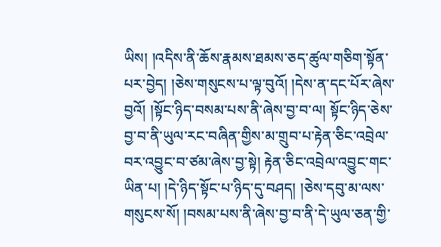ཡིས། །འདིས་ནི་ཆོས་རྣམས་ཐམས་ཅད་ཚུལ་གཅིག་སྟོན་པར་བྱེད། །ཅེས་གསུངས་པ་ལྟ་བུའོ། །དེས་ན་དང་པོར་ཞེས་བྱའོ། །སྟོང་ཉིད་བསམ་པས་ནི་ཞེས་བྱ་བ་ལ། སྟོང་ཉིད་ཅེས་བྱ་བ་ནི་ཡུལ་རང་བཞིན་གྱིས་མ་གྲུབ་པ་རྟེན་ཅིང་འབྲེལ་བར་འབྱུང་བ་ཙམ་ཞེས་བྱ་སྟེ། རྟེན་ཅིང་འབྲེལ་འབྱུང་གང་ཡིན་པ། །དེ་ཉིད་སྟོང་པ་ཉིད་དུ་བཤད། །ཅེས་དབུ་མ་ལས་གསུངས་སོ། །བསམ་པས་ནི་ཞེས་བྱ་བ་ནི་དེ་ཡུལ་ཅན་གྱི་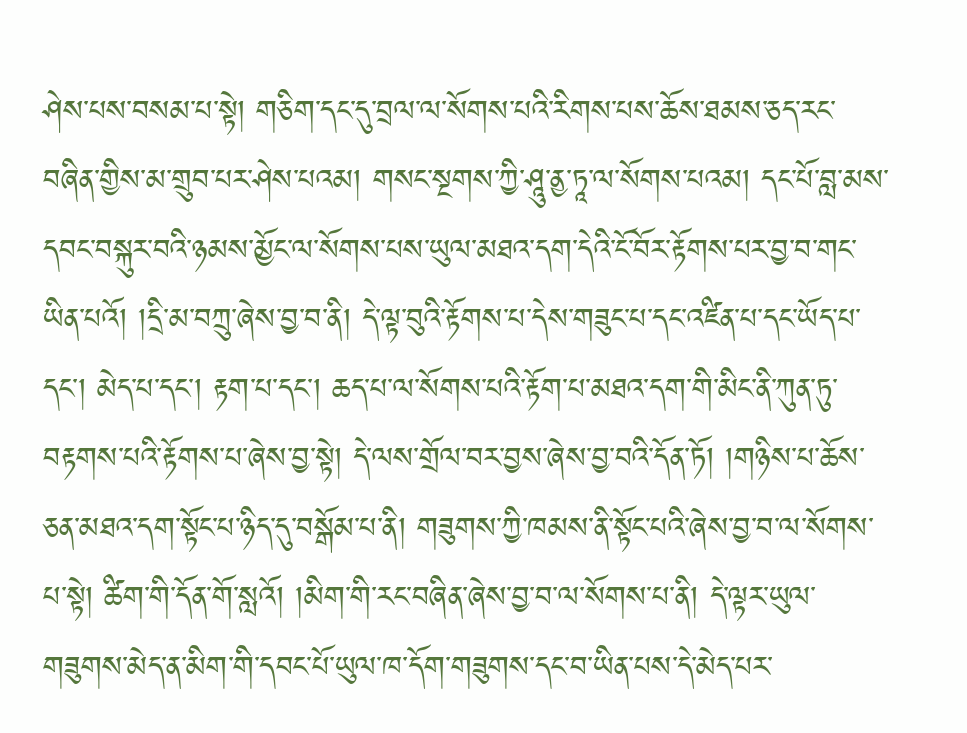ཤེས་པས་བསམ་པ་སྟེ། གཅིག་དང་དུ་བྲལ་ལ་སོགས་པའི་རིགས་པས་ཆོས་ཐམས་ཅད་རང་བཞིན་གྱིས་མ་གྲུབ་པར་ཤེས་པའམ། གསང་སྔགས་ཀྱི་ཤཱུ་ནྱ་ཏཱ་ལ་སོགས་པའམ། དང་པོ་བླ་མས་དབང་བསྐུར་བའི་ཉམས་མྱོང་ལ་སོགས་པས་ཡུལ་མཐའ་དག་དེའི་ངོ་བོར་རྟོགས་པར་བྱ་བ་གང་ཡིན་པའོ། །དྲི་མ་བཀྲུ་ཞེས་བྱ་བ་ནི། དེ་ལྟ་བུའི་རྟོགས་པ་དེས་གཟུང་པ་དང་འཛིན་པ་དང་ཡོད་པ་དང་། མེད་པ་དང་། རྟག་པ་དང་། ཆད་པ་ལ་སོགས་པའི་རྟོག་པ་མཐའ་དག་གི་མིང་ནི་ཀུན་ཏུ་བརྟགས་པའི་རྟོགས་པ་ཞེས་བྱ་སྟེ། དེ་ལས་གྲོལ་བར་བྱས་ཞེས་བྱ་བའི་དོན་ཏོ། །གཉིས་པ་ཆོས་ཅན་མཐའ་དག་སྟོང་པ་ཉིད་དུ་བསྒོམ་པ་ནི། གཟུགས་ཀྱི་ཁམས་ནི་སྟོང་པའི་ཞེས་བྱ་བ་ལ་སོགས་པ་སྟེ། ཚིག་གི་དོན་གོ་སླའོ། །མིག་གི་རང་བཞིན་ཞེས་བྱ་བ་ལ་སོགས་པ་ནི། དེ་ལྟར་ཡུལ་གཟུགས་མེད་ན་མིག་གི་དབང་པོ་ཡུལ་ཁ་དོག་གཟུགས་དང་བ་ཡིན་པས་དེ་མེད་པར་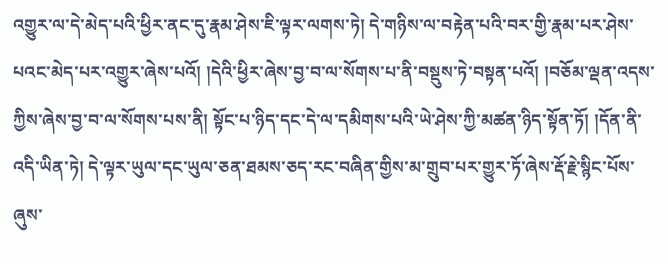འགྱུར་ལ་དེ་མེད་པའི་ཕྱིར་ནང་དུ་རྣམ་ཤེས་ཇི་ལྟར་ལགས་ཏེ། དེ་གཉིས་ལ་བརྟེན་པའི་བར་གྱི་རྣམ་པར་ཤེས་པའང་མེད་པར་འགྱུར་ཞེས་པའོ། །དེའི་ཕྱིར་ཞེས་བྱ་བ་ལ་སོགས་པ་ནི་བསྡུས་ཏེ་བསྟན་པའོ། །བཅོམ་ལྡན་འདས་ཀྱིས་ཞེས་བྱ་བ་ལ་སོགས་པས་ནི། སྟོང་པ་ཉིད་དང་དེ་ལ་དམིགས་པའི་ཡེ་ཤེས་ཀྱི་མཚན་ཉིད་སྟོན་ཏོ། །དོན་ནི་འདི་ཡིན་ཏེ། དེ་ལྟར་ཡུལ་དང་ཡུལ་ཅན་ཐམས་ཅད་རང་བཞིན་གྱིས་མ་གྲུབ་པར་གྱུར་ཏོ་ཞེས་རྡོ་རྗེ་སྙིང་པོས་ཞུས་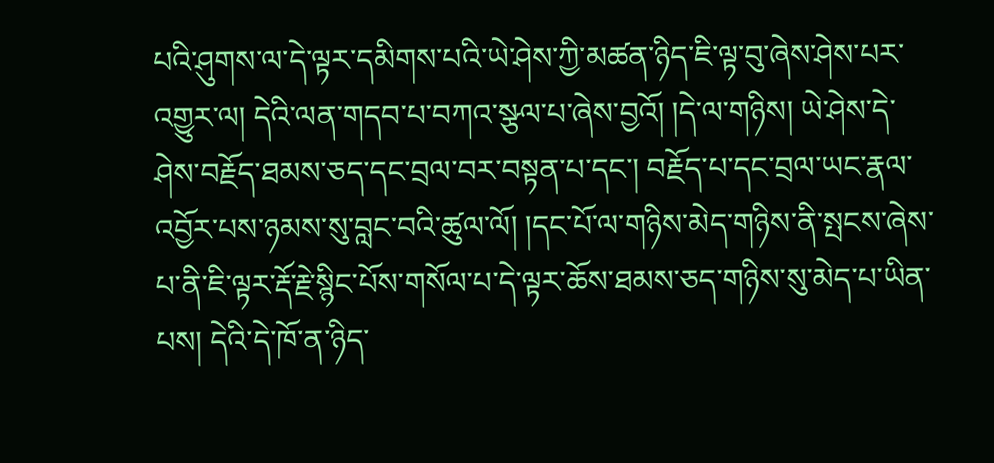པའི་ཤུགས་ལ་དེ་ལྟར་དམིགས་པའི་ཡེ་ཤེས་ཀྱི་མཚན་ཉིད་ཇི་ལྟ་བུ་ཞེས་ཤེས་པར་འགྱུར་ལ། དེའི་ལན་གདབ་པ་བཀའ་སྩལ་པ་ཞེས་བྱའོ། །དེ་ལ་གཉིས། ཡེ་ཤེས་དེ་ཤེས་བརྗོད་ཐམས་ཅད་དང་བྲལ་བར་བསྟན་པ་དང་། བརྗོད་པ་དང་བྲལ་ཡང་རྣལ་འབྱོར་པས་ཉམས་སུ་བླང་བའི་ཚུལ་ལོ། །དང་པོ་ལ་གཉིས་མེད་གཉིས་ནི་སྤངས་ཞེས་པ་ནི་ཇི་ལྟར་རྡོ་རྗེ་སྙིང་པོས་གསོལ་པ་དེ་ལྟར་ཆོས་ཐམས་ཅད་གཉིས་སུ་མེད་པ་ཡིན་པས། དེའི་དེ་ཁོ་ན་ཉིད་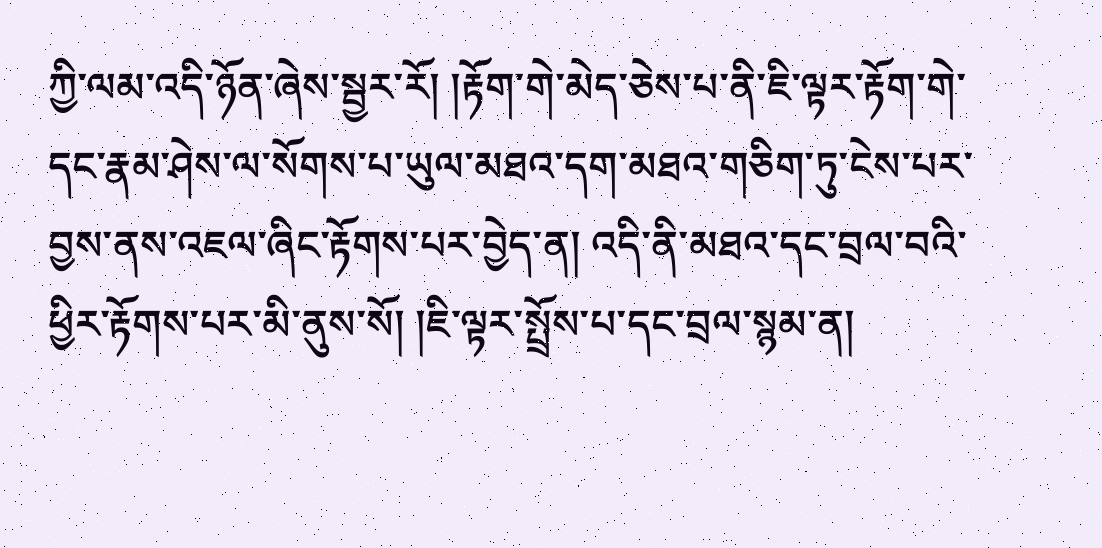ཀྱི་ལམ་འདི་ཉོན་ཞེས་སྦྱར་རོ། །རྟོག་གེ་མེད་ཅེས་པ་ནི་ཇི་ལྟར་རྟོག་གེ་དང་རྣམ་ཤེས་ལ་སོགས་པ་ཡུལ་མཐའ་དག་མཐའ་གཅིག་ཏུ་ངེས་པར་བྱས་ནས་འཇལ་ཞིང་རྟོགས་པར་བྱེད་ན། འདི་ནི་མཐའ་དང་བྲལ་བའི་ཕྱིར་རྟོགས་པར་མི་ནུས་སོ། །ཇི་ལྟར་སྤྲོས་པ་དང་བྲལ་སྙམ་ན།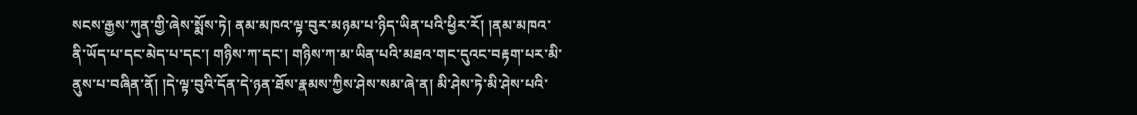སངས་རྒྱས་ཀུན་གྱི་ཞེས་སྨོས་ཏེ། ནམ་མཁའ་ལྟ་བུར་མཉམ་པ་ཉིད་ཡིན་པའི་ཕྱིར་རོ། །ནམ་མཁའ་ནི་ཡོད་པ་དང་མེད་པ་དང་། གཉིས་ཀ་དང་། གཉིས་ཀ་མ་ཡིན་པའི་མཐའ་གང་དུའང་བརྟག་པར་མི་ནུས་པ་བཞིན་ནོ། །དེ་ལྟ་བུའི་དོན་དེ་ཉན་ཐོས་རྣམས་ཀྱིས་ཤེས་སམ་ཞེ་ན། མི་ཤེས་ཏེ་མི་ཤེས་པའི་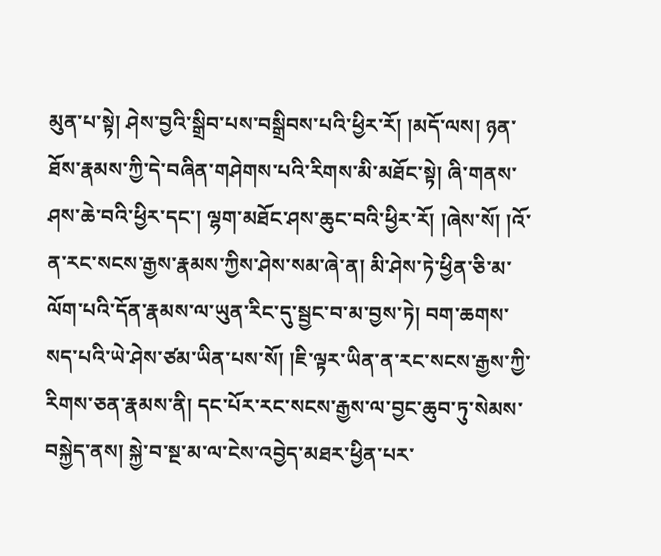མུན་པ་སྟེ། ཤེས་བྱའི་སྒྲིབ་པས་བསྒྲིབས་པའི་ཕྱིར་རོ། །མདོ་ལས། ཉན་ཐོས་རྣམས་ཀྱི་དེ་བཞིན་གཤེགས་པའི་རིགས་མི་མཐོང་སྟེ། ཞི་གནས་ཤས་ཆེ་བའི་ཕྱིར་དང་། ལྷག་མཐོང་ཤས་ཆུང་བའི་ཕྱིར་རོ། །ཞེས་སོ། །འོ་ན་རང་སངས་རྒྱས་རྣམས་ཀྱིས་ཤེས་སམ་ཞེ་ན། མི་ཤེས་ཏེ་ཕྱིན་ཅི་མ་ལོག་པའི་དོན་རྣམས་ལ་ཡུན་རིང་དུ་སྦྱང་བ་མ་བྱས་ཏེ། བག་ཆགས་སད་པའི་ཡེ་ཤེས་ཙམ་ཡིན་པས་སོ། །ཇི་ལྟར་ཡིན་ན་རང་སངས་རྒྱས་ཀྱི་རིགས་ཅན་རྣམས་ནི། དང་པོར་རང་སངས་རྒྱས་ལ་བྱང་ཆུབ་ཏུ་སེམས་བསྐྱེད་ནས། སྐྱེ་བ་སྔ་མ་ལ་ངེས་འབྱེད་མཐར་ཕྱིན་པར་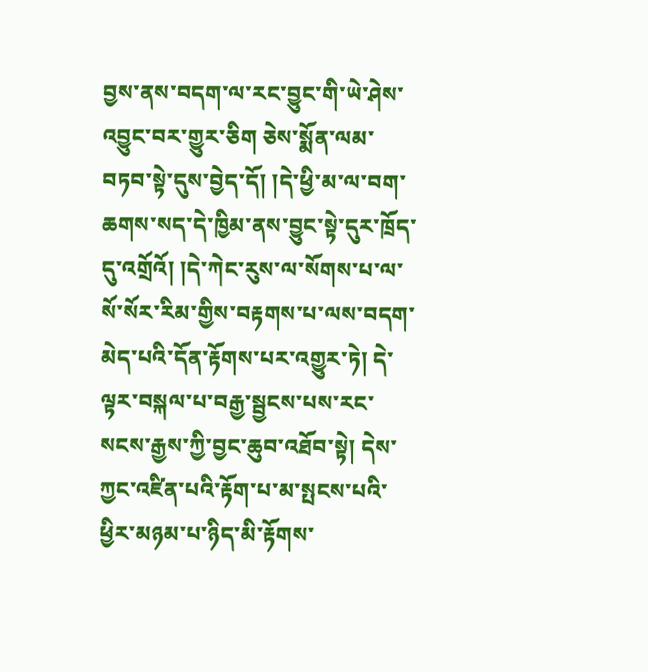བྱས་ནས་བདག་ལ་རང་བྱུང་གི་ཡེ་ཤེས་འབྱུང་བར་གྱུར་ཅིག ཅེས་སྨོན་ལམ་བཏབ་སྟེ་དུས་བྱེད་དོ། །དེ་ཕྱི་མ་ལ་བག་ཆགས་སད་དེ་ཁྱིམ་ནས་བྱུང་སྟེ་དུར་ཁྲོད་དུ་འགྲོའོ། །དེ་ཀེང་རུས་ལ་སོགས་པ་ལ་སོ་སོར་རིམ་གྱིས་བརྟགས་པ་ལས་བདག་མེད་པའི་དོན་རྟོགས་པར་འགྱུར་ཏེ། དེ་ལྟར་བསྐལ་པ་བརྒྱ་སྦྱངས་པས་རང་སངས་རྒྱས་ཀྱི་བྱང་ཆུབ་འཐོབ་སྟེ། དེས་ཀྱང་འཛིན་པའི་རྟོག་པ་མ་སྤངས་པའི་ཕྱིར་མཉམ་པ་ཉིད་མི་རྟོགས་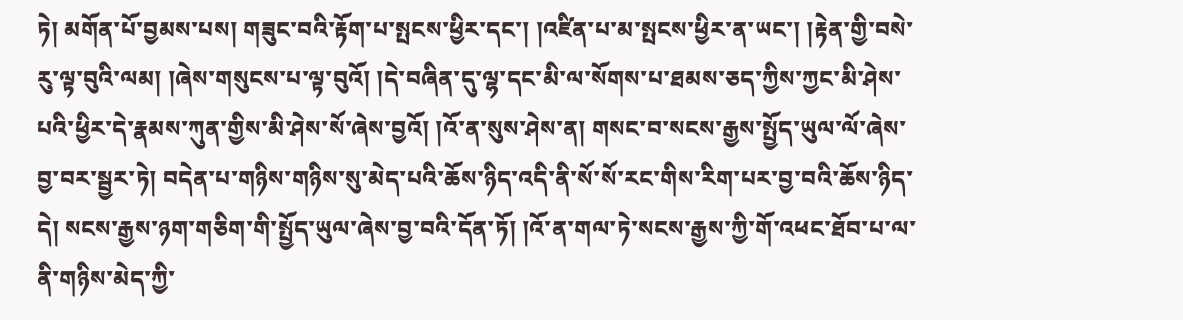ཏེ། མགོན་པོ་བྱམས་པས། གཟུང་བའི་རྟོག་པ་སྤངས་ཕྱིར་དང་། །འཛིན་པ་མ་སྤངས་ཕྱིར་ན་ཡང་། །རྟེན་གྱི་བསེ་རུ་ལྟ་བུའི་ལམ། །ཞེས་གསུངས་པ་ལྟ་བུའོ། །དེ་བཞིན་དུ་ལྷ་དང་མི་ལ་སོགས་པ་ཐམས་ཅད་ཀྱིས་ཀྱང་མི་ཤེས་པའི་ཕྱིར་དེ་རྣམས་ཀུན་གྱིས་མི་ཤེས་སོ་ཞེས་བྱའོ། །འོ་ན་སུས་ཤེས་ན། གསང་བ་སངས་རྒྱས་སྤྱོད་ཡུལ་ལོ་ཞེས་བྱ་བར་སྦྱར་ཏེ། བདེན་པ་གཉིས་གཉིས་སུ་མེད་པའི་ཆོས་ཉིད་འདི་ནི་སོ་སོ་རང་གིས་རིག་པར་བྱ་བའི་ཆོས་ཉིད་དེ། སངས་རྒྱས་ཉག་གཅིག་གི་སྤྱོད་ཡུལ་ཞེས་བྱ་བའི་དོན་ཏོ། །འོ་ན་གལ་ཏེ་སངས་རྒྱས་ཀྱི་གོ་འཕང་ཐོབ་པ་ལ་ནི་གཉིས་མེད་ཀྱི་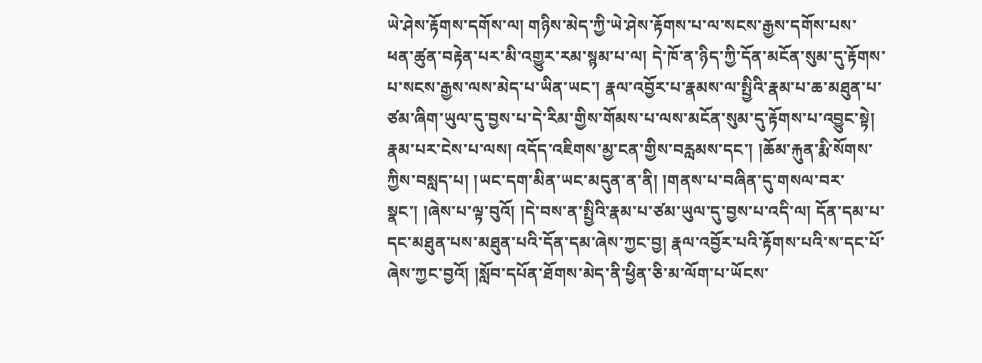ཡེ་ཤེས་རྟོགས་དགོས་ལ། གཉིས་མེད་ཀྱི་ཡེ་ཤེས་རྟོགས་པ་ལ་སངས་རྒྱས་དགོས་པས་ཕན་ཚུན་བརྟེན་པར་མི་འགྱུར་རམ་སྙམ་པ་ལ། དེ་ཁོ་ན་ཉིད་ཀྱི་དོན་མངོན་སུམ་དུ་རྟོགས་པ་སངས་རྒྱས་ལས་མེད་པ་ཡིན་ཡང་། རྣལ་འབྱོར་པ་རྣམས་ལ་སྤྱིའི་རྣམ་པ་ཆ་མཐུན་པ་ཙམ་ཞིག་ཡུལ་དུ་བྱས་པ་དེ་རིམ་གྱིས་གོམས་པ་ལས་མངོན་སུམ་དུ་རྟོགས་པ་འབྱུང་སྟེ། རྣམ་པར་ངེས་པ་ལས། འདོད་འཇིགས་མྱ་ངན་གྱིས་བརླམས་དང་། །ཆོམ་རྐུན་རྨི་སོགས་ཀྱིས་བསླད་པ། །ཡང་དག་མིན་ཡང་མདུན་ན་ནི། །གནས་པ་བཞིན་དུ་གསལ་བར་སྣང་། །ཞེས་པ་ལྟ་བུའོ། །དེ་བས་ན་སྤྱིའི་རྣམ་པ་ཙམ་ཡུལ་དུ་བྱས་པ་འདི་ལ། དོན་དམ་པ་དང་མཐུན་པས་མཐུན་པའི་དོན་དམ་ཞེས་ཀྱང་བྱ། རྣལ་འབྱོར་པའི་རྟོགས་པའི་ས་དང་པོ་ཞེས་ཀྱང་བྱའོ། །སློབ་དཔོན་ཐོགས་མེད་ནི་ཕྱིན་ཅི་མ་ལོག་པ་ཡོངས་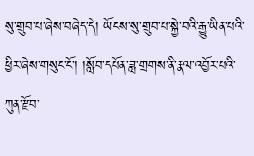སུ་གྲུབ་པ་ཞེས་བཞེད་དེ། ཡོངས་སུ་གྲུབ་པ་སྐྱེ་བའི་རྒྱུ་ཡིན་པའི་ཕྱིར་ཞེས་གསུང་ངོ་། །སློབ་དཔོན་ཟླ་གྲགས་ནི་རྣལ་འབྱོར་པའི་ཀུན་རྫོབ་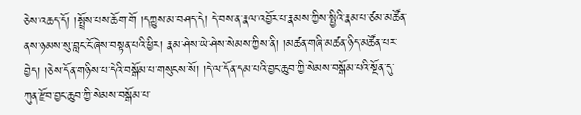ཅེས་འཆད་དོ། །སྤྲོས་པས་ཆོག་གོ །དཀྱུས་མ་བཤད་དེ། དེ་བས་ན་རྣལ་འབྱོར་པ་རྣམས་ཀྱིས་སྤྱིའི་རྣམ་པ་ཙམ་མཚོན་ནས་ཉམས་སུ་བླང་ངོ་ཞེས་བསྟན་པའི་ཕྱིར། རྣམ་ཤེས་ཡེ་ཤེས་སེམས་ཀྱིས་ནི། །མཚན་གཞི་མཚན་ཉིད་མཚོན་པར་བྱེད། །ཅེས་དོན་གཉིས་པ་དེའི་བསྒོམ་པ་གསུངས་སོ། །དེ་ལ་དོན་དམ་པའི་བྱང་ཆུབ་ཀྱི་སེམས་བསྒོམ་པའི་སྔོན་དུ་ཀུན་རྫོབ་བྱང་ཆུབ་ཀྱི་སེམས་བསྒོམ་པ་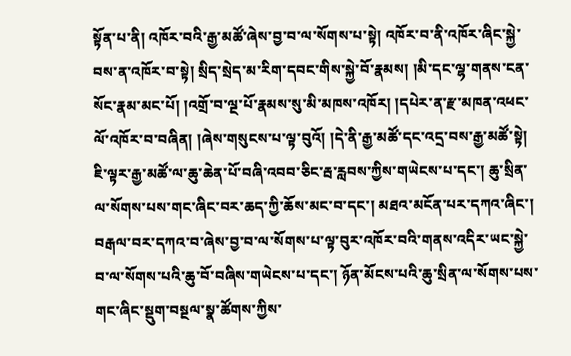སྟོན་པ་ནི། འཁོར་བའི་རྒྱ་མཚོ་ཞེས་བྱ་བ་ལ་སོགས་པ་སྟེ། འཁོར་བ་ནི་འཁོར་ཞིང་སྐྱེ་བས་ན་འཁོར་བ་སྟེ། སྲིད་སྲེད་མ་རིག་དབང་གིས་སྐྱེ་བོ་རྣམས། །མི་དང་ལྷ་གནས་ངན་སོང་རྣམ་མང་པོ། །འགྲོ་བ་ལྔ་པོ་རྣམས་སུ་མི་མཁས་འཁོར། །དཔེར་ན་རྫ་མཁན་འཕང་ལོ་འཁོར་བ་བཞིན། །ཞེས་གསུངས་པ་ལྟ་བུའོ། །དེ་ནི་རྒྱ་མཚོ་དང་འདྲ་བས་རྒྱ་མཚོ་སྟེ། ཇི་ལྟར་རྒྱ་མཚོ་ལ་ཆུ་ཆེན་པོ་བཞི་འབབ་ཅིང་རྦ་རླབས་ཀྱིས་གཡེངས་པ་དང་། ཆུ་སྲིན་ལ་སོགས་པས་གང་ཞིང་བར་ཆད་ཀྱི་ཆོས་མང་བ་དང་། མཐའ་མངོན་པར་དཀའ་ཞིང་། བརྒལ་བར་དཀའ་བ་ཞེས་བྱ་བ་ལ་སོགས་པ་ལྟ་བུར་འཁོར་བའི་གནས་འདིར་ཡང་སྐྱེ་བ་ལ་སོགས་པའི་ཆུ་བོ་བཞིས་གཡེངས་པ་དང་། ཉོན་མོངས་པའི་ཆུ་སྲིན་ལ་སོགས་པས་གང་ཞིང་སྡུག་བསྔལ་སྣ་ཚོགས་ཀྱིས་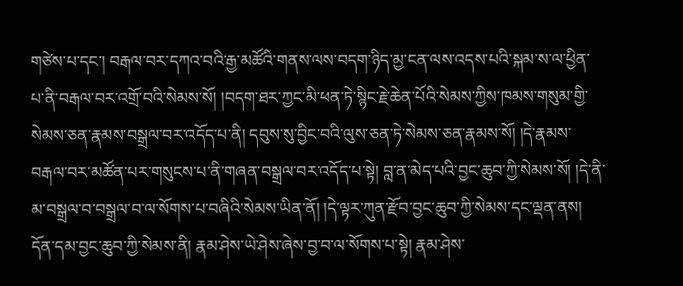གཙེས་པ་དང་། བརྒལ་བར་དཀའ་བའི་རྒྱ་མཚོའི་གནས་ལས་བདག་ཉིད་མྱ་ངན་ལས་འདས་པའི་སྐམ་ས་ལ་ཕྱིན་པ་ནི་བརྒལ་བར་འགྲོ་བའི་སེམས་སོ། །བདག་ཐར་ཀྱང་མི་ཕན་ཏེ་སྙིང་རྗེ་ཆེན་པོའི་སེམས་ཀྱིས་ཁམས་གསུམ་གྱི་སེམས་ཅན་རྣམས་བསྒྲལ་བར་འདོད་པ་ནི། དབུས་སུ་བྱིང་བའི་ལུས་ཅན་ཏེ་སེམས་ཅན་རྣམས་སོ། །དེ་རྣམས་བརྒལ་བར་མཚོན་པར་གསུངས་པ་ནི་གཞན་བསྒྲལ་བར་འདོད་པ་སྟེ། བླ་ན་མེད་པའི་བྱང་ཆུབ་ཀྱི་སེམས་སོ། །དེ་ནི་མ་བསྒྲལ་བ་བསྒྲལ་བ་ལ་སོགས་པ་བཞིའི་སེམས་ཡིན་ནོ། །དེ་ལྟར་ཀུན་རྫོབ་བྱང་ཆུབ་ཀྱི་སེམས་དང་ལྡན་ནས། དོན་དམ་བྱང་ཆུབ་ཀྱི་སེམས་ནི། རྣམ་ཤེས་ཡེ་ཤེས་ཞེས་བྱ་བ་ལ་སོགས་པ་སྟེ། རྣམ་ཤེས་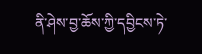ནི་ཤེས་བྱ་ཆོས་ཀྱི་དབྱིངས་ཏེ་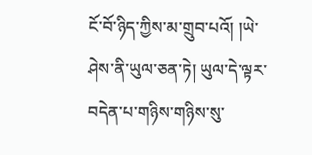ངོ་བོ་ཉིད་ཀྱིས་མ་གྲུབ་པའོ། །ཡེ་ཤེས་ནི་ཡུལ་ཅན་ཏེ། ཡུལ་དེ་ལྟར་བདེན་པ་གཉིས་གཉིས་སུ་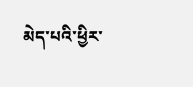མེད་པའི་ཕྱིར་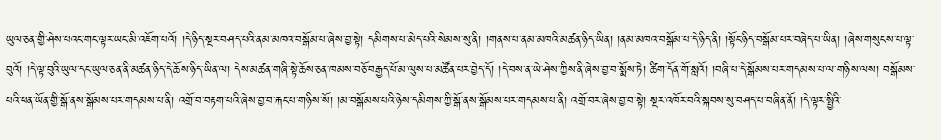ཡུལ་ཅན་གྱི་ཤེས་པའང་གང་ལྟར་ཡང་མི་འཇོག་པའོ། །དེ་ཉིད་སྔར་བཤད་པའི་ནམ་མཁའ་བསྒོམ་པ་ཞེས་བྱ་སྟེ། དམིགས་པ་མེད་པའི་སེམས་སུ་ནི། །གནས་པ་ནམ་མཁའི་མཚན་ཉིད་ཡིན། །ནམ་མཁའ་བསྒོམ་པ་དེ་ཉིད་ནི། །སྟོང་ཉིད་བསྒོམ་པར་བཞེད་པ་ཡིན། །ཞེས་གསུངས་པ་ལྟ་བུའོ། །དེ་ལྟ་བུའི་ཡུལ་དང་ཡུལ་ཅན་ནི་མཚན་ཉིད་དེ་ཆོས་ཉིད་ཡིན་ལ། དེས་མཚན་གཞི་སྟེ་ཆོས་ཅན་ཁམས་བཅོ་བརྒྱད་པོ་མ་ལུས་པ་མཚོན་པར་བྱེད་དོ། །དེ་བས་ན་ཡེ་ཤེས་ཀྱིས་ནི་ཞེས་བྱ་བ་སྨོས་ཏེ། ཚིག་དོན་གོ་སླའོ། །བཞི་པ་དེ་སྒོམས་པར་གདམས་པ་ལ་གཉིས་ལས། བསྒོམས་པའི་ཕན་ཡོན་གྱི་སྒོ་ནས་སྒོམས་པར་གདམས་པ་ནི། འགྲོ་བ་བརྟག་པའི་ཞེས་བྱ་བ་རྐང་པ་གཉིས་སོ། །མ་བསྒོམས་པའི་ཉེས་དམིགས་ཀྱི་སྒོ་ནས་སྒོམས་པར་གདམས་པ་ནི། འགྲོ་བར་ཞེས་བྱ་བ་སྟེ། སྔར་འཁོར་བའི་སྐབས་སུ་བཤད་པ་བཞིན་ནོ། །དེ་ལྟར་སྤྱིའི་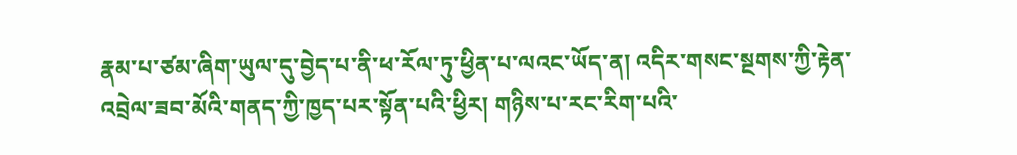རྣམ་པ་ཙམ་ཞིག་ཡུལ་དུ་བྱེད་པ་ནི་ཕ་རོལ་ཏུ་ཕྱིན་པ་ལའང་ཡོད་ན། འདིར་གསང་སྔགས་ཀྱི་རྟེན་འབྲེལ་ཟབ་མོའི་གནད་ཀྱི་ཁྱད་པར་སྟོན་པའི་ཕྱིར། གཉིས་པ་རང་རིག་པའི་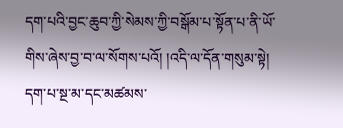དག་པའི་བྱང་ཆུབ་ཀྱི་སེམས་ཀྱི་བསྒོམ་པ་སྟོན་པ་ནི་ཡོ་གིས་ཞེས་བྱ་བ་ལ་སོགས་པའོ། །འདི་ལ་དོན་གསུམ་སྟེ། དག་པ་སྔ་མ་དང་མཚམས་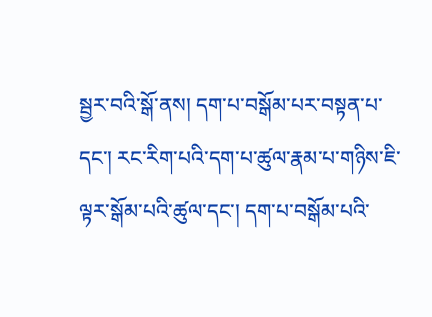སྦྱར་བའི་སྒོ་ནས། དག་པ་བསྒོམ་པར་བསྟན་པ་དང་། རང་རིག་པའི་དག་པ་ཚུལ་རྣམ་པ་གཉིས་ཇི་ལྟར་སྒོམ་པའི་ཚུལ་དང་། དག་པ་བསྒོམ་པའི་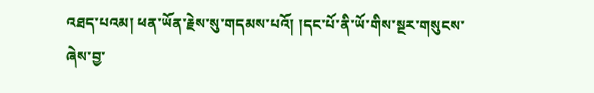འཐད་པའམ། ཕན་ཡོན་རྗེས་སུ་གདམས་པའོ། །དང་པོ་ནི་ཡོ་གིས་སྔར་གསུངས་ཞེས་བྱ་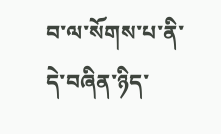བ་ལ་སོགས་པ་ནི་དེ་བཞིན་ཉིད་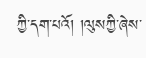ཀྱི་དག་པའོ། །ལུསཀྱི་ཞེས་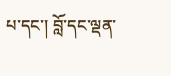པ་དང་། བློ་དང་ལྡན་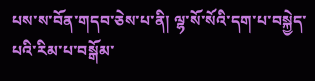པས་ས་བོན་གདབ་ཅེས་པ་ནི། ལྷ་སོ་སོའི་དག་པ་བསྐྱེད་པའི་རིམ་པ་བསྒོམ་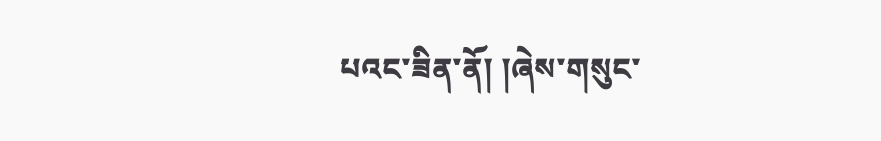པའང་ཟིན་ནོ། །ཞེས་གསུང་